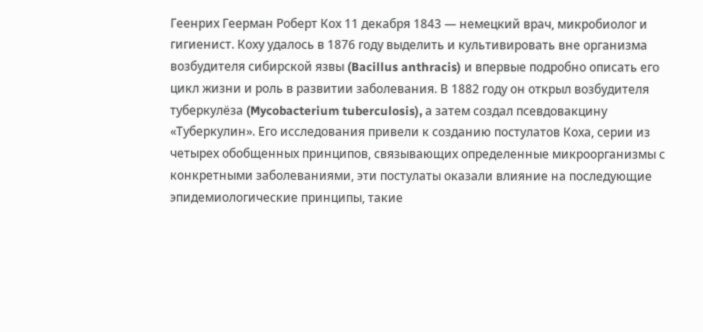Геенрих Геерман Роберт Кох 11 декабря 1843 — немецкий врач, микробиолог и гигиенист. Коху удалось в 1876 году выделить и культивировать вне организма возбудителя сибирской язвы (Bacillus anthracis) и впервые подробно описать его цикл жизни и роль в развитии заболевания. В 1882 году он открыл возбудителя туберкулёза (Mycobacterium tuberculosis), а затем создал псевдовакцину «Туберкулин». Его исследования привели к созданию постулатов Коха, серии из четырех обобщенных принципов, связывающих определенные микроорганизмы с конкретными заболеваниями, эти постулаты оказали влияние на последующие эпидемиологические принципы, такие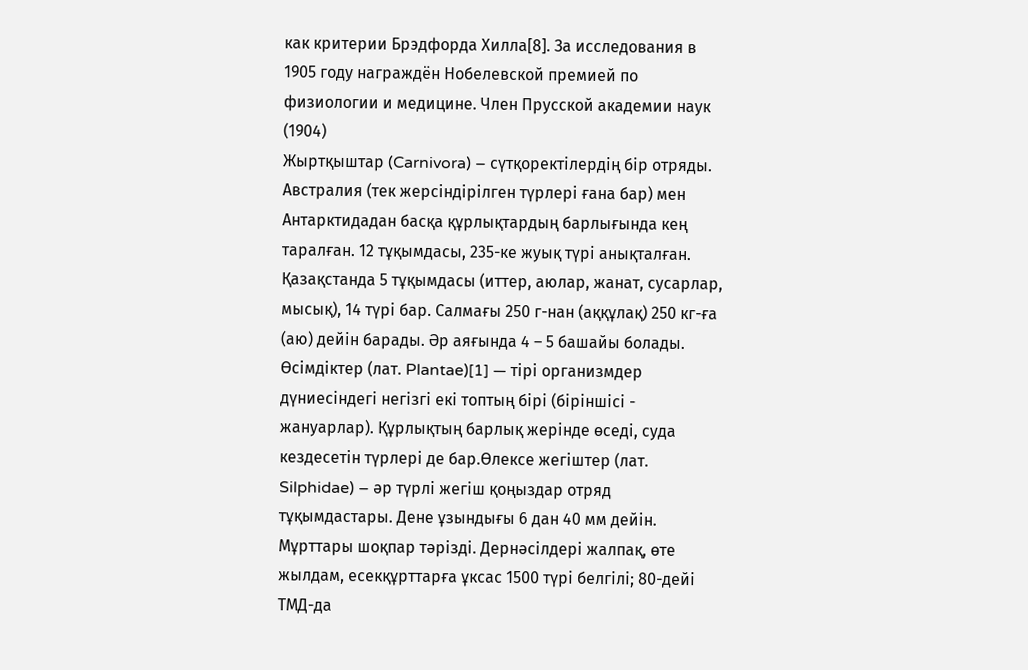как критерии Брэдфорда Хилла[8]. За исследования в 1905 году награждён Нобелевской премией по физиологии и медицине. Член Прусской академии наук (1904)
Жыртқыштар (Carnivora) – сүтқоректілердің бір отряды. Австралия (тек жерсіндірілген түрлері ғана бар) мен Антарктидадан басқа құрлықтардың барлығында кең таралған. 12 тұқымдасы, 235-ке жуық түрі анықталған. Қазақстанда 5 тұқымдасы (иттер, аюлар, жанат, сусарлар, мысық), 14 түрі бар. Салмағы 250 г-нан (аққұлақ) 250 кг-ға (аю) дейін барады. Әр аяғында 4 – 5 башайы болады.
Өсімдіктер (лат. Plantae)[1] — тірі организмдер дүниесіндегі негізгі екі топтың бірі (біріншісі - жануарлар). Құрлықтың барлық жерінде өседі, суда кездесетін түрлері де бар.Өлексе жегіштер (лат. Silphidae) – әр түрлі жегіш қоңыздар отряд тұқымдастары. Дене ұзындығы 6 дан 40 мм дейін. Мұрттары шоқпар тәрізді. Дернәсілдері жалпақ, өте жылдам, есекқұрттарға ұксас 1500 түрі белгілі; 80-дейі ТМД-да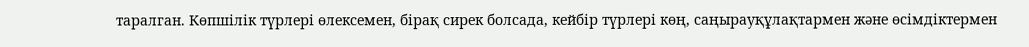таралган. Көпшілік түрлері өлексемен, бірақ сирек болсада, кейбір түрлері көң, саңырауқұлақтармен және өсімдіктермен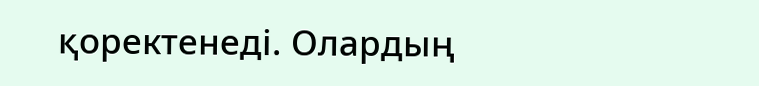қоректенеді. Олардың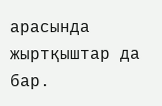арасында жыртқыштар да бар.